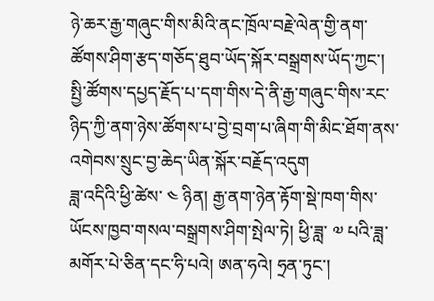ཉེ་ཆར་རྒྱ་གཞུང་གིས་མིའི་ནང་ཁྲོལ་བརྗེ་ལེན་གྱི་ནག་ཚོགས་ཤིག་རྩད་གཅོད་ཐུབ་ཡོད་སྐོར་བསྒྲགས་ཡོད་ཀྱང་། སྤྱི་ཚོགས་དཔྱད་རྗོད་པ་དག་གིས་དེ་ནི་རྒྱ་གཞུང་གིས་རང་ཉིད་ཀྱི་ནག་ཉེས་ཚོགས་པ་བྱེ་བྲག་པ་ཞིག་གི་མིང་ཐོག་ནས་འགེབས་སྲུང་བྱ་ཆེད་ཡིན་སྐོར་བརྗོད་འདུག
ཟླ་འདིའི་ཕྱི་ཚེས་ ༤ ཉིན། རྒྱ་ནག་ཉེན་རྟོག་སྡེ་ཁག་གིས་ཡོངས་ཁྱབ་གསལ་བསྒྲགས་ཤིག་སྤེལ་ཏེ། ཕྱི་ཟླ་ ༧ པའི་ཟླ་མགོར་པེ་ཅིན་དང་ཧི་པའེ། ཨན་ཧའེ། ཧྲན་ཏུང་།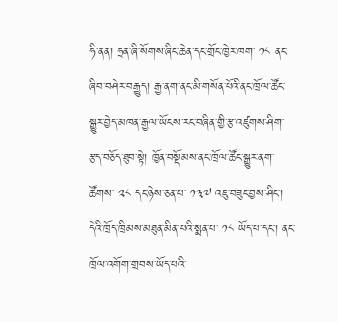ཧི་ནན། ཧྲན་ཞི་སོགས་ཞིང་ཆེན་དང་གྲོང་ཁྱེར་ཁག་ ༡༨ ནང་ཞིབ་བཤེར་བརྒྱུད། རྒྱ་ནག་ནང་མི་གསོན་པོའི་ནང་ཁྲོལ་ཚོང་སྒྱུར་བྱེད་མཁན་རྒྱལ་ཡོངས་རང་བཞིན་གྱི་རྩ་འཛུགས་ཤིག་རྩད་བཅོད་ཐུབ་སྟེ། ཁྱོན་བསྡོམས་ནང་ཁྲོལ་ཚོང་སྒྱུར་ནག་ཚོགས་ ༢༨ དང་ཉེས་ཅན་པ་ ༡༣༧ འཇུ་བཟུང་བྱས་ཤིང་། དེའི་ཁྲོད་ཁྲིམས་མཐུན་མིན་པའི་སྨན་པ་ ༡༨ ཡོད་པ་དང་། ནང་ཁྲོལ་འགོག་གྲབས་ཡོད་པའི་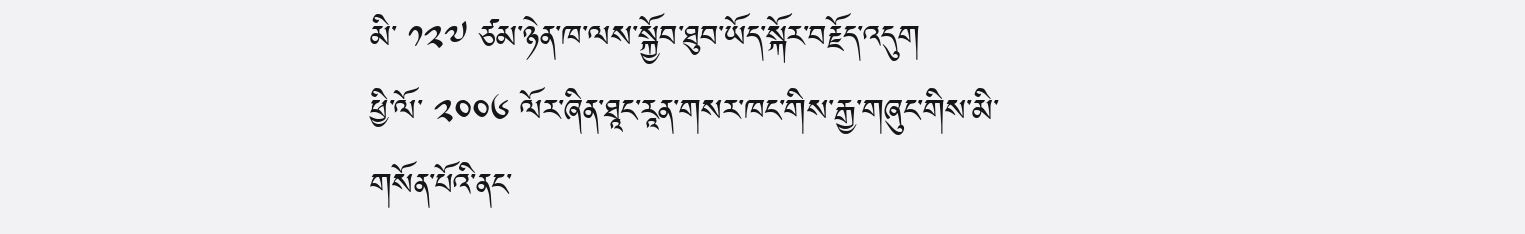མི་ ༡༢༧ ཙམ་ཉེན་ཁ་ལས་སྐྱོབ་ཐུབ་ཡོད་སྐོར་བརྗོད་འདུག
ཕྱི་ལོ་ ༢༠༠༦ ལོར་ཞིན་ཐཱང་རཱན་གསར་ཁང་གིས་རྒྱ་གཞུང་གིས་མི་གསོན་པོའི་ནང་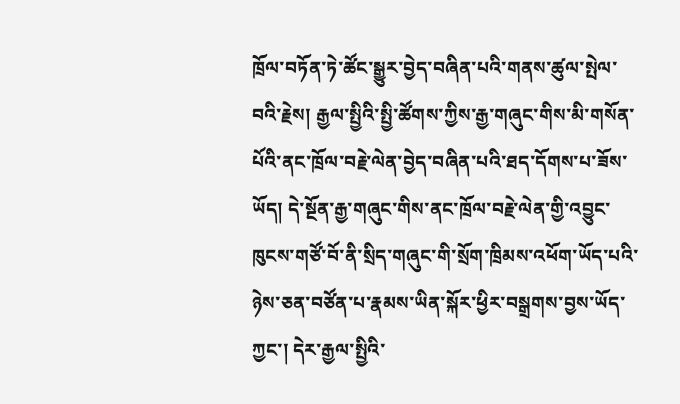ཁྲོལ་བཏོན་ཏེ་ཚོང་སྒྱུར་བྱེད་བཞིན་པའི་གནས་ཚུལ་སྤེལ་བའི་རྗེས། རྒྱལ་སྤྱིའི་སྤྱི་ཚོགས་ཀྱིས་རྒྱ་གཞུང་གིས་མི་གསོན་པོའི་ནང་ཁྲོལ་བརྗེ་ལེན་བྱེད་བཞིན་པའི་ཐད་དོགས་པ་ཟོས་ཡོད། དེ་སྔོན་རྒྱ་གཞུང་གིས་ནང་ཁྲོལ་བརྗེ་ལེན་གྱི་འབྱུང་ཁུངས་གཙོ་བོ་ནི་སྲིད་གཞུང་གི་སྲོག་ཁྲིམས་འཕོག་ཡོད་པའི་ཉེས་ཅན་བཙོན་པ་རྣམས་ཡིན་སྐོར་ཕྱིར་བསྒྲགས་བྱས་ཡོད་ཀྱང་། དེར་རྒྱལ་སྤྱིའི་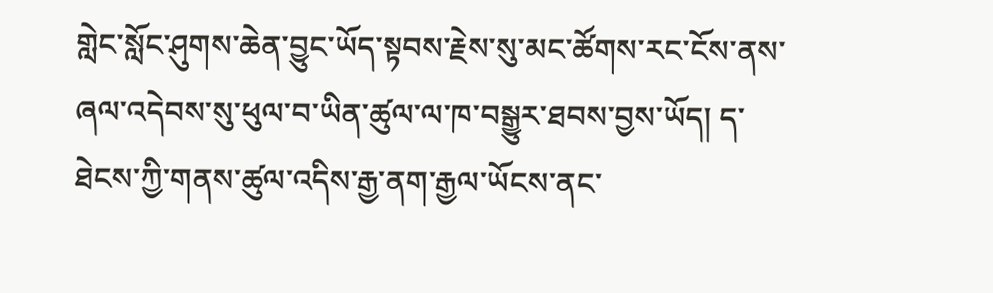གླེང་སློང་ཤུགས་ཆེན་བྱུང་ཡོད་སྟབས་རྗེས་སུ་མང་ཚོགས་རང་ངོས་ནས་ཞལ་འདེབས་སུ་ཕུལ་བ་ཡིན་ཚུལ་ལ་ཁ་བསྒྱུར་ཐབས་བྱས་ཡོད། ད་ཐེངས་ཀྱི་གནས་ཚུལ་འདིས་རྒྱ་ནག་རྒྱལ་ཡོངས་ནང་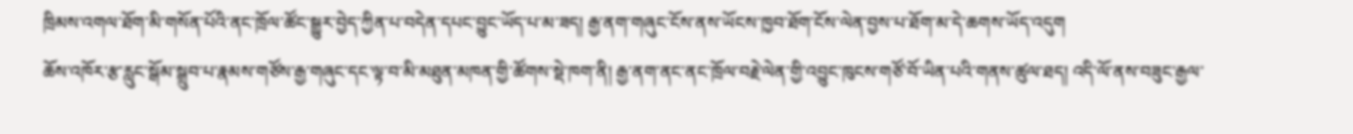ཁྲིམས་འགལ་ཐོག་མི་གསོན་པོའི་ནང་ཁྲོལ་ཚོང་སྒྱུར་བྱེད་ཀྱིན་པ་བདེན་དཔང་བྱུང་ཡོད་པ་མ་ཟད། རྒྱ་ནག་གཞུང་ངོས་ནས་ཡོངས་ཁྱབ་ཐོག་ངོས་ལེན་བྱས་པ་ཐོག་མ་དེ་ཆགས་ཡོད་འདུག
ཆོས་འཁོར་རྩ་རླུང་སྒོམ་སྒྲུབ་པ་རྣམས་གཙོས་རྒྱ་གཞུང་དང་ལྟ་བ་མི་མཐུན་མཁན་གྱི་ཚོགས་སྡེ་ཁག་ནི། རྒྱ་ནག་ནང་ནང་ཁྲོལ་བརྗེ་ལེན་གྱི་འབྱུང་ཁུངས་གཙོ་བོ་ཡིན་པའི་གནས་ཚུལ་ཐད། འདི་ལོ་ནས་བཟུང་རྒྱལ་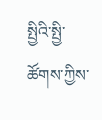སྤྱིའི་སྤྱི་ཚོགས་ཀྱིས་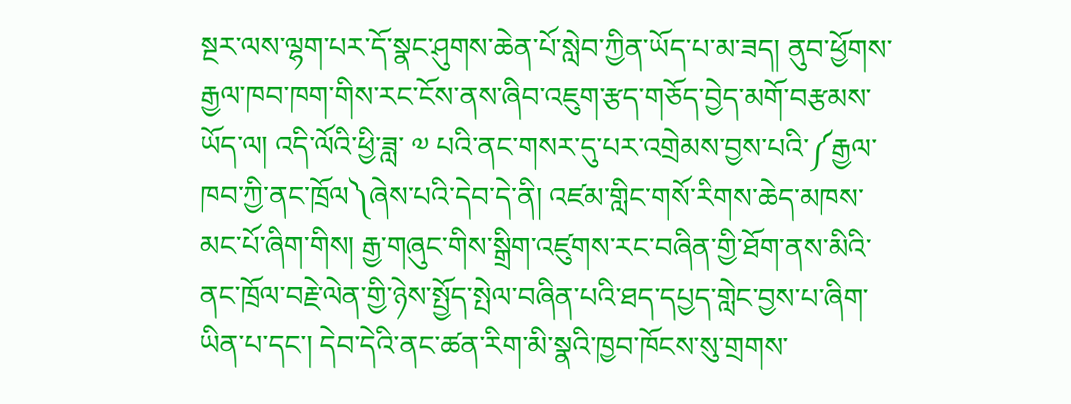སྔར་ལས་ལྷག་པར་དོ་སྣང་ཤུགས་ཆེན་པོ་སླེབ་ཀྱིན་ཡོད་པ་མ་ཟད། ནུབ་ཕྱོགས་རྒྱལ་ཁབ་ཁག་གིས་རང་ངོས་ནས་ཞིབ་འཇུག་རྩད་གཅོད་བྱེད་མགོ་བརྩམས་ཡོད་ལ། འདི་ལོའི་ཕྱི་ཟླ་ ༧ པའི་ནང་གསར་དུ་པར་འགྲེམས་བྱས་པའི་༼རྒྱལ་ཁབ་ཀྱི་ནང་ཁྲོལ༽ཞེས་པའི་དེབ་དེ་ནི། འཛམ་གླིང་གསོ་རིགས་ཆེད་མཁས་མང་པོ་ཞིག་གིས། རྒྱ་གཞུང་གིས་སྒྲིག་འཛུགས་རང་བཞིན་གྱི་ཐོག་ནས་མིའི་ནང་ཁྲོལ་བརྗེ་ལེན་གྱི་ཉེས་སྤྱོད་སྤེལ་བཞིན་པའི་ཐད་དཔྱད་གླེང་བྱས་པ་ཞིག་ཡིན་པ་དང་། དེབ་དེའི་ནང་ཚན་རིག་མི་སྣའི་ཁྱབ་ཁོངས་སུ་གྲགས་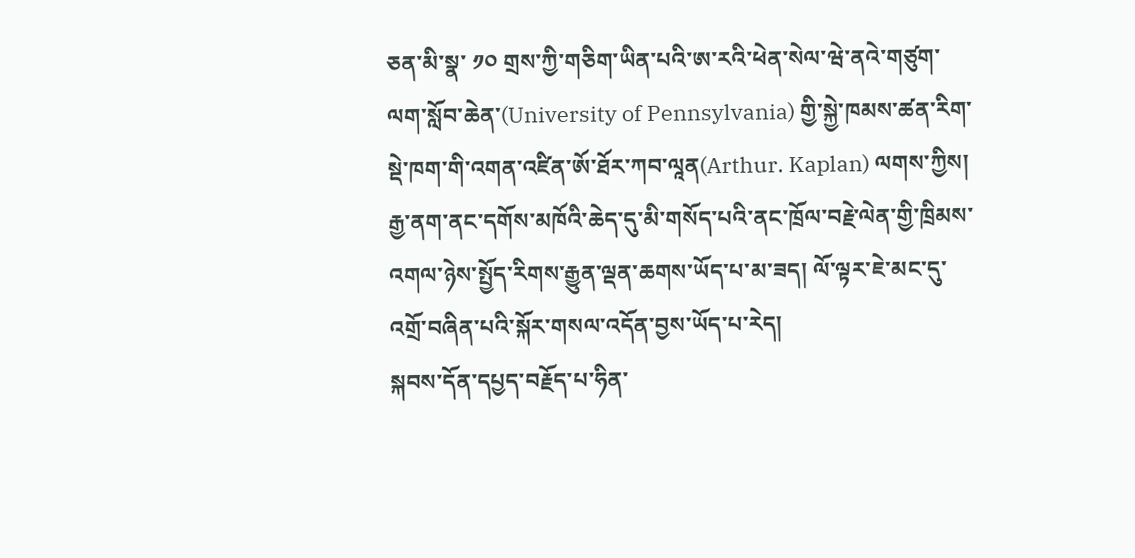ཅན་མི་སྣ་ ༡༠ གྲས་ཀྱི་གཅིག་ཡིན་པའི་ཨ་རའི་ཕེན་སེལ་ཝེ་ནའེ་གཙུག་ལག་སློབ་ཆེན་(University of Pennsylvania) གྱི་སྐྱེ་ཁམས་ཚན་རིག་སྡེ་ཁག་གི་འགན་འཛིན་ཨོ་ཐོར་ཀབ་ལཱན(Arthur. Kaplan) ལགས་ཀྱིས། རྒྱ་ནག་ནང་དགོས་མཁོའི་ཆེད་དུ་མི་གསོད་པའི་ནང་ཁྲོལ་བརྗེ་ལེན་གྱི་ཁྲིམས་འགལ་ཉེས་སྤྱོད་རིགས་རྒྱུན་ལྡན་ཆགས་ཡོད་པ་མ་ཟད། ལོ་ལྟར་ཇེ་མང་དུ་འགྲོ་བཞིན་པའི་སྐོར་གསལ་འདོན་བྱས་ཡོད་པ་རེད།
སྐབས་དོན་དཔྱད་བརྗོད་པ་ཧིན་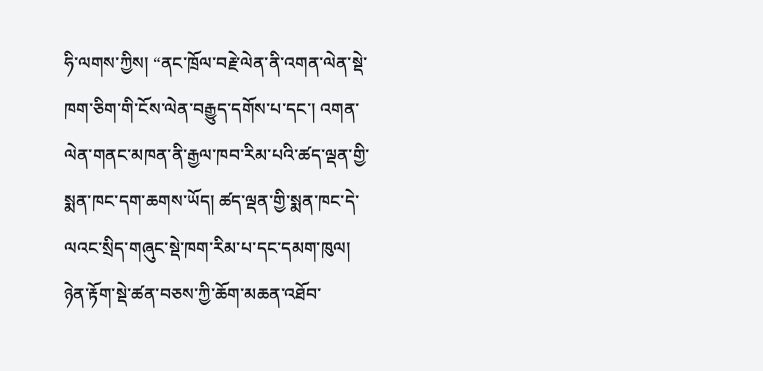ཧི་ལགས་ཀྱིས། “ནང་ཁྲོལ་བརྗེ་ལེན་ནི་འགན་ལེན་སྡེ་ཁག་ཅིག་གི་ངོས་ལེན་བརྒྱུད་དགོས་པ་དང་། འགན་ལེན་གནང་མཁན་ནི་རྒྱལ་ཁབ་རིམ་པའི་ཚད་ལྡན་གྱི་སྨན་ཁང་དག་ཆགས་ཡོད། ཚད་ལྡན་གྱི་སྨན་ཁང་དེ་ལའང་སྲིད་གཞུང་སྡེ་ཁག་རིམ་པ་དང་དམག་ཁུལ། ཉེན་རྟོག་སྡེ་ཚན་བཅས་ཀྱི་ཆོག་མཆན་འཐོབ་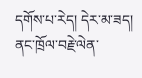དགོས་པ་རེད། དེར་མ་ཟད། ནང་ཁྲོལ་བརྗེ་ལེན་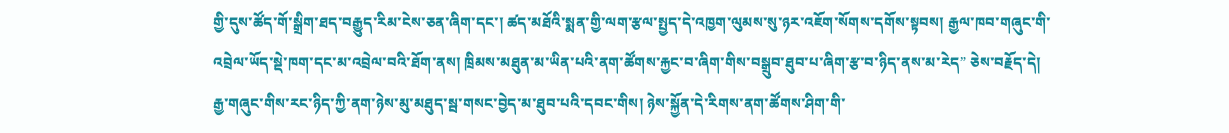གྱི་དུས་ཚོད་གོ་སྒྲིག་ཐད་བརྒྱུད་རིམ་ངེས་ཅན་ཞིག་དང་། ཚད་མཐོའི་སྨན་གྱི་ལག་རྩལ་སྤྱད་དེ་འཁྱག་ལུམས་སུ་ཉར་འཇོག་སོགས་དགོས་སྟབས། རྒྱལ་ཁབ་གཞུང་གི་འབྲེལ་ཡོད་སྡེ་ཁག་དང་མ་འབྲེལ་བའི་ཐོག་ནས། ཁྲིམས་མཐུན་མ་ཡིན་པའི་ནག་ཚོགས་རྐྱང་བ་ཞིག་གིས་བསྒྲུབ་ཐུབ་པ་ཞིག་རྩ་བ་ཉིད་ནས་མ་རེད” ཅེས་བརྗོད་དེ། རྒྱ་གཞུང་གིས་རང་ཉིད་ཀྱི་ནག་ཉེས་མུ་མཐུད་སྦ་གསང་བྱེད་མ་ཐུབ་པའི་དབང་གིས། ཉེས་སྐྱོན་དེ་རིགས་ནག་ཚོགས་ཤིག་གི་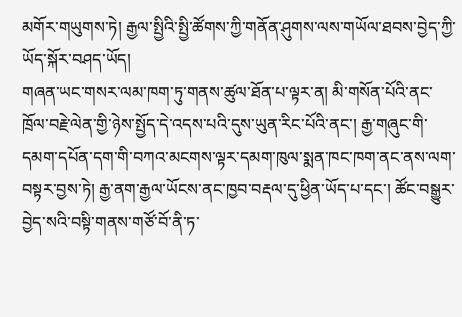མགོར་གཡུགས་ཏེ། རྒྱལ་སྤྱིའི་སྤྱི་ཚོགས་ཀྱི་གནོན་ཤུགས་ལས་གཡོལ་ཐབས་བྱེད་ཀྱི་ཡོད་སྐོར་བཤད་ཡོད།
གཞན་ཡང་གསར་ལམ་ཁག་ཏུ་གནས་ཚུལ་ཐོན་པ་ལྟར་ན། མི་གསོན་པོའི་ནང་ཁྲོལ་བརྗེ་ལེན་གྱི་ཉེས་སྤྱོད་དེ་འདས་པའི་དུས་ཡུན་རིང་པོའི་ནང་། རྒྱ་གཞུང་གི་དམག་དཔོན་དག་གི་བཀའ་མངགས་ལྟར་དམག་ཁུལ་སྨན་ཁང་ཁག་ནང་ནས་ལག་བསྟར་བྱས་ཏེ། རྒྱ་ནག་རྒྱལ་ཡོངས་ནང་ཁྱབ་བརྡལ་དུ་ཕྱིན་ཡོད་པ་དང་། ཚོང་བསྒྱུར་བྱེད་སའི་བསྟི་གནས་གཙོ་བོ་ནི་ཏ་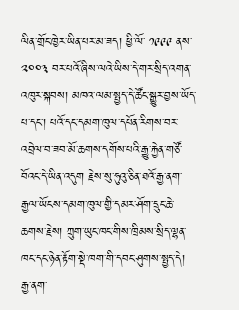ལིན་གྲོང་ཁྱེར་ཡིན་པར་མ་ཟད། ཕྱི་ལོ་ ༡༩༩༩ ནས་ ༢༠༠༣ བར་པའོ་ཞིས་ལའེ་ཡིས་དེ་གར་སྲིད་འགན་འཁུར་སྐབས། མཁའ་ལམ་སྤྱད་དེ་ཚོང་སྒྱུར་བྱས་ཡོད་པ་དང་། པའོ་དང་དམག་ཁུལ་དཔོན་རིགས་བར་འབྲེལ་བ་ཟབ་མོ་ཆགས་དགོས་པའི་རྒྱུ་རྐྱེན་གཙོ་བོའང་དེ་ཡིན་འདུག རྗེས་སུ་ཧུའུ་ཅིན་ཐའོ་རྒྱ་ནག་རྒྱལ་ཡོངས་དམག་ཁུལ་གྱི་དམར་ཤོག་དྲུང་ཆེ་ཆགས་རྗེས། ཀྲུག་ཡུང་ཁང་གིས་ཁྲིམས་སྲིད་ལྷན་ཁང་དང་ཉེན་རྟོག་སྡེ་ཁག་གི་དབང་ཤུགས་སྤྱད་དེ། རྒྱ་ནག་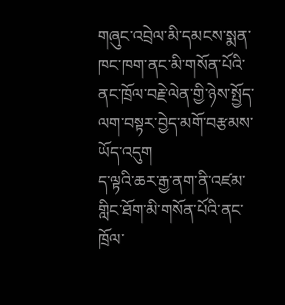གཞུང་འབྲེལ་མི་དམངས་སྨན་ཁང་ཁག་ནང་མི་གསོན་པོའི་ནང་ཁྲོལ་བརྗེ་ལེན་གྱི་ཉེས་སྤྱོད་ལག་བསྟར་བྱེད་མགོ་བརྩམས་ཡོད་འདུག
ད་ལྟའི་ཆར་རྒྱ་ནག་ནི་འཛམ་གླིང་ཐོག་མི་གསོན་པོའི་ནང་ཁྲོལ་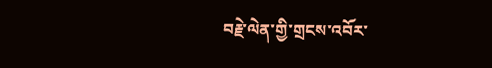བརྗེ་ལེན་གྱི་གྲངས་འབོར་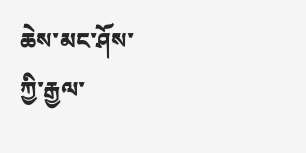ཆེས་མང་ཤོས་ཀྱི་རྒྱལ་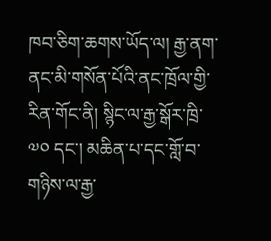ཁབ་ཅིག་ཆགས་ཡོད་ལ། རྒྱ་ནག་ནང་མི་གསོན་པོའི་ནང་ཁྲོལ་གྱི་རིན་གོང་ནི། སྙིང་ལ་རྒྱ་སྒོར་ཁྲི་ ༧༠ དང་། མཆིན་པ་དང་གློ་བ་གཉིས་ལ་རྒྱ་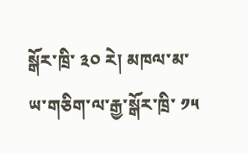སྒོར་ཁྲི་ ༣༠ རེ། མཁལ་མ་ཡ་གཅིག་ལ་རྒྱ་སྒོར་ཁྲི་ ༡༥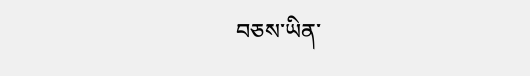བཅས་ཡིན་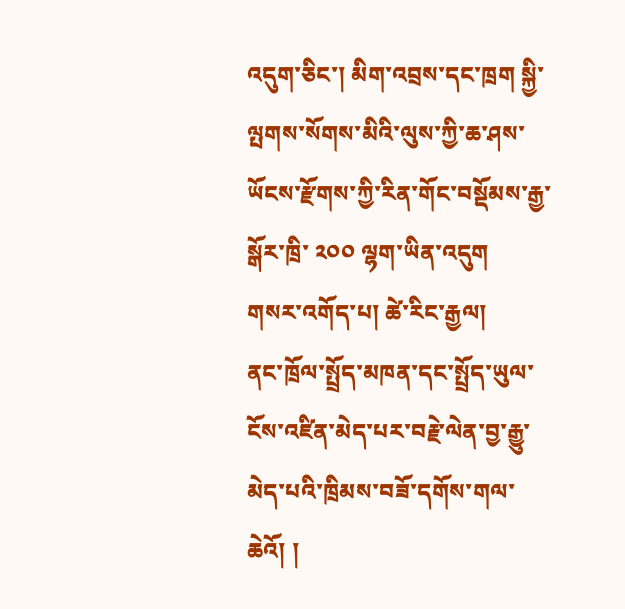འདུག་ཅིང་། མིག་འབྲས་དང་ཁྲག སྐྱི་ལྤགས་སོགས་མིའི་ལུས་ཀྱི་ཆ་ཤས་ཡོངས་རྫོགས་ཀྱི་རིན་གོང་བསྡོམས་རྒྱ་སྒོར་ཁྲི་ ༢༠༠ ལྷག་ཡིན་འདུག
གསར་འགོད་པ། ཚེ་རིང་རྒྱལ།
ནང་ཁྲོལ་སྤྲོད་མཁན་དང་སྤྲོད་ཡུལ་ངོས་འཛིན་མེད་པར་བརྗེ་ལེན་བྱ་རྒྱུ་མེད་པའི་ཁྲིམས་བཟོ་དགོས་གལ་ཆེའོ། །